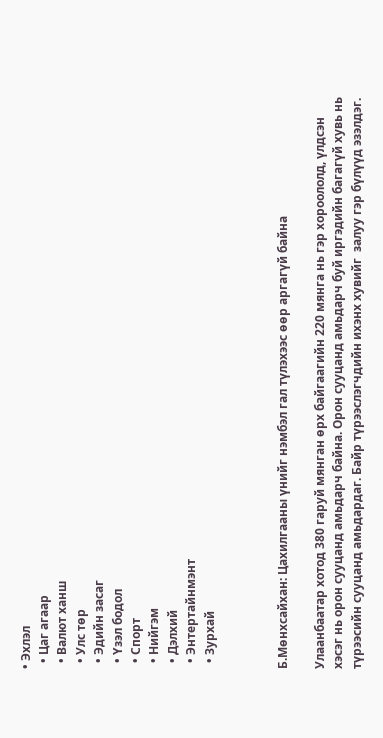• Эхлэл
  • Цаг агаар
  • Валют ханш
  • Улс төр
  • Эдийн засаг
  • Үзэл бодол
  • Спорт
  • Нийгэм
  • Дэлхий
  • Энтертайнмэнт
  • Зурхай



Б.Мөнхсайхан: Цахилгааны үнийг нэмбэл гал түлэхээс өөр аргагүй байна

Улаанбаатар хотод 380 гаруй мянган өрх байгаагийн 220 мянга нь гэр хороололд, үлдсэн хэсэг нь орон сууцанд амьдарч байна. Орон сууцанд амьдарч буй иргэдийн багагүй хувь нь түрээсийн сууцанд амьдардаг. Байр түрээслэгчдийн ихэнх хувийг  залуу гэр бүлүүд эзэлдэг.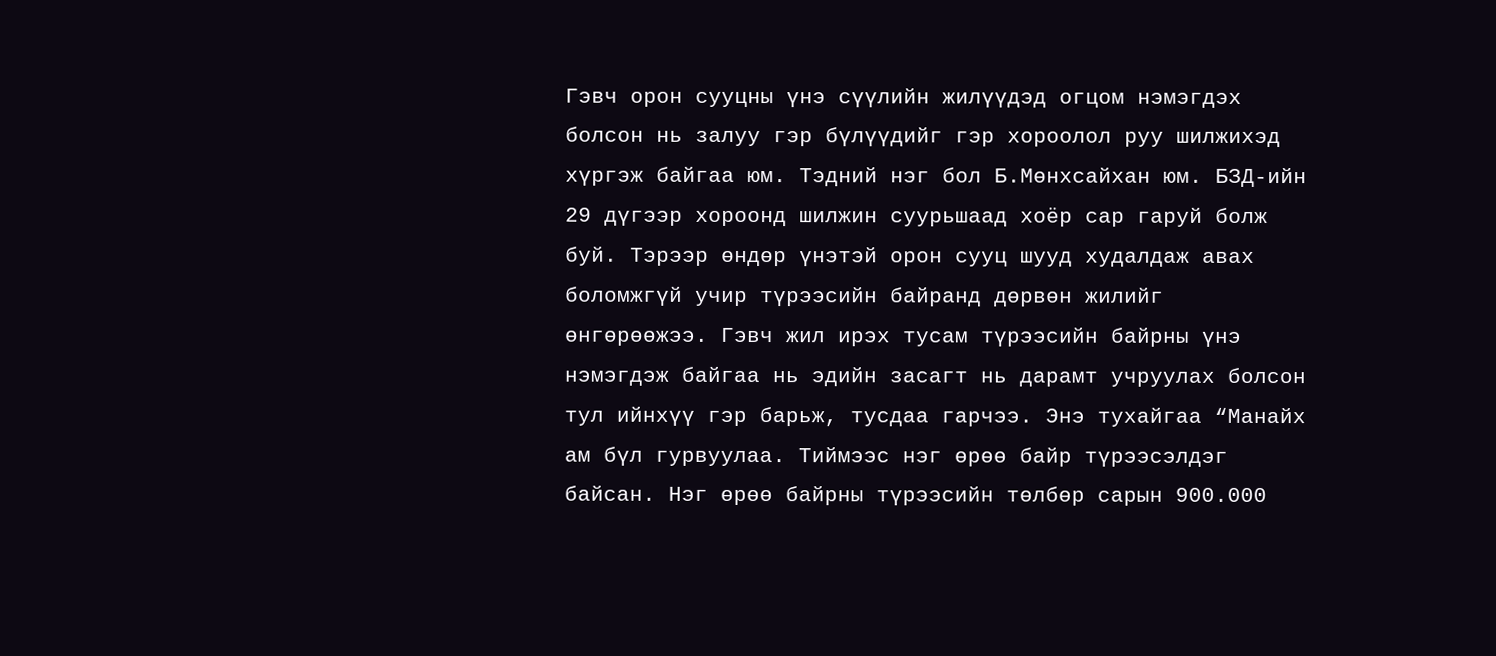Гэвч орон сууцны үнэ сүүлийн жилүүдэд огцом нэмэгдэх болсон нь залуу гэр бүлүүдийг гэр хороолол руу шилжихэд хүргэж байгаа юм. Тэдний нэг бол Б.Мөнхсайхан юм. БЗД-ийн 29 дүгээр хороонд шилжин суурьшаад хоёр сар гаруй болж буй. Тэрээр өндөр үнэтэй орон сууц шууд худалдаж авах боломжгүй учир түрээсийн байранд дөрвөн жилийг өнгөрөөжээ. Гэвч жил ирэх тусам түрээсийн байрны үнэ нэмэгдэж байгаа нь эдийн засагт нь дарамт учруулах болсон тул ийнхүү гэр барьж, тусдаа гарчээ. Энэ тухайгаа “Манайх ам бүл гурвуулаа. Тиймээс нэг өрөө байр түрээсэлдэг байсан. Нэг өрөө байрны түрээсийн төлбөр сарын 900.000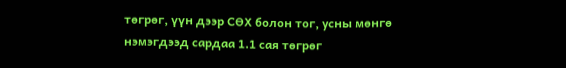төгрөг, үүн дээр СӨХ болон тог, усны мөнгө нэмэгдээд сардаа 1.1 сая төгрөг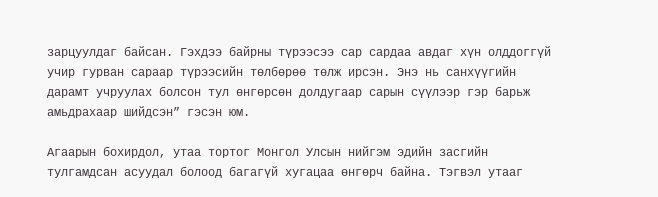зарцуулдаг байсан. Гэхдээ байрны түрээсээ сар сардаа авдаг хүн олддоггүй учир гурван сараар түрээсийн төлбөрөө төлж ирсэн. Энэ нь санхүүгийн дарамт учруулах болсон тул өнгөрсөн долдугаар сарын сүүлээр гэр барьж амьдрахаар шийдсэн” гэсэн юм.

Агаарын бохирдол, утаа тортог Монгол Улсын нийгэм эдийн засгийн тулгамдсан асуудал болоод багагүй хугацаа өнгөрч байна. Тэгвэл утааг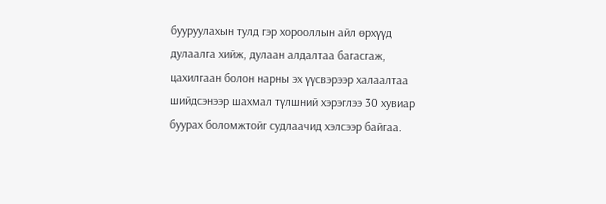бууруулахын тулд гэр хорооллын айл өрхүүд дулаалга хийж, дулаан алдалтаа багасгаж, цахилгаан болон нарны эх үүсвэрээр халаалтаа шийдсэнээр шахмал түлшний хэрэглээ 30 хувиар буурах боломжтойг судлаачид хэлсээр байгаа.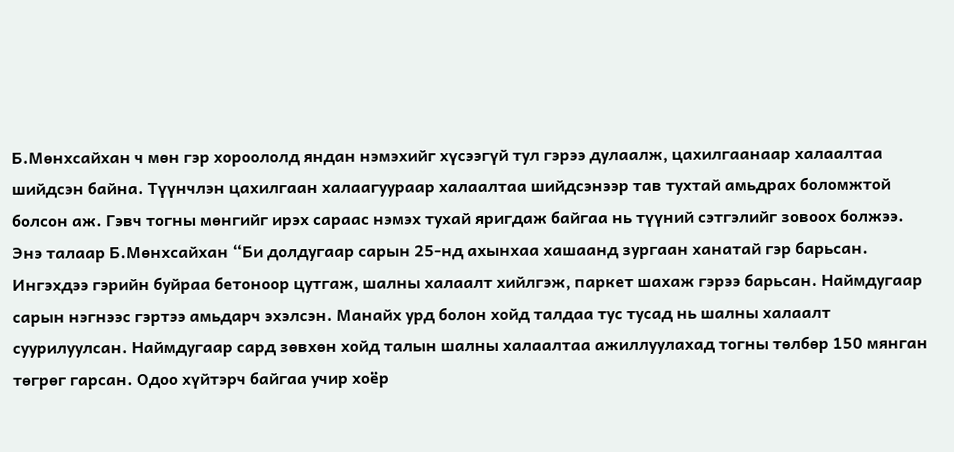Б.Мөнхсайхан ч мөн гэр хороололд яндан нэмэхийг хүсээгүй тул гэрээ дулаалж, цахилгаанаар халаалтаа шийдсэн байна. Түүнчлэн цахилгаан халаагуураар халаалтаа шийдсэнээр тав тухтай амьдрах боломжтой болсон аж. Гэвч тогны мөнгийг ирэх сараас нэмэх тухай яригдаж байгаа нь түүний сэтгэлийг зовоох болжээ. Энэ талаар Б.Мөнхсайхан “Би долдугаар сарын 25-нд ахынхаа хашаанд зургаан ханатай гэр барьсан. Ингэхдээ гэрийн буйраа бетоноор цутгаж, шалны халаалт хийлгэж, паркет шахаж гэрээ барьсан. Наймдугаар сарын нэгнээс гэртээ амьдарч эхэлсэн. Манайх урд болон хойд талдаа тус тусад нь шалны халаалт суурилуулсан. Наймдугаар сард зөвхөн хойд талын шалны халаалтаа ажиллуулахад тогны төлбөр 150 мянган төгрөг гарсан. Одоо хүйтэрч байгаа учир хоёр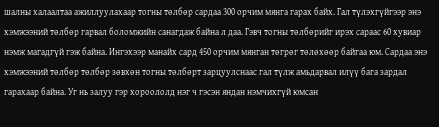шалны халаалтаа ажиллуулахаар тогны төлбөр сардаа 300 орчим мянга гарах байх. Гал түлэхгүйгээр энэ хэмжээний төлбөр гарвал боломжийн санагдаж байна л даа. Гэвч тогны төлбөрийг ирэх сараас 60 хувиар нэмж магадгүй гэж байна. Ингэхээр манайх сард 450 орчим мянган төгрөг төлөхөөр байгаа юм. Сардаа энэ хэмжээний төлбөр төлбөр зөвхөн тогны төлбөрт зарцуулснаас гал түлж амьдарвал илүү бага зардал гарахаар байна. Уг нь залуу гэр хороололд нэг ч гэсэн яндан нэмчихгүй юмсан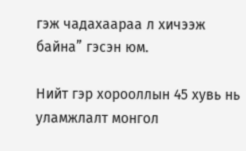гэж чадахаараа л хичээж байна” гэсэн юм.

Нийт гэр хорооллын 45 хувь нь уламжлалт монгол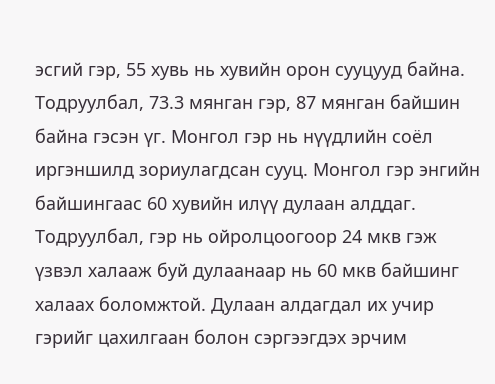эсгий гэр, 55 хувь нь хувийн орон сууцууд байна. Тодруулбал, 73.3 мянган гэр, 87 мянган байшин байна гэсэн үг. Монгол гэр нь нүүдлийн соёл иргэншилд зориулагдсан сууц. Монгол гэр энгийн байшингаас 60 хувийн илүү дулаан алддаг. Тодруулбал, гэр нь ойролцоогоор 24 мкв гэж үзвэл халааж буй дулаанаар нь 60 мкв байшинг халаах боломжтой. Дулаан алдагдал их учир гэрийг цахилгаан болон сэргээгдэх эрчим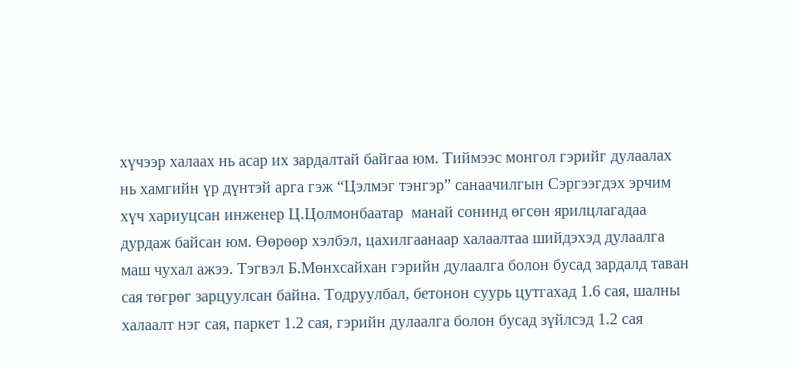хүчээр халаах нь асар их зардалтай байгаа юм. Тиймээс монгол гэрийг дулаалах нь хамгийн үр дүнтэй арга гэж “Цэлмэг тэнгэр” санаачилгын Сэргээгдэх эрчим хүч хариуцсан инженер Ц.Цолмонбаатар  манай сонинд өгсөн ярилцлагадаа дурдаж байсан юм. Өөрөөр хэлбэл, цахилгаанаар халаалтаа шийдэхэд дулаалга маш чухал ажээ. Тэгвэл Б.Мөнхсайхан гэрийн дулаалга болон бусад зардалд таван сая төгрөг зарцуулсан байна. Тодруулбал, бетонон суурь цутгахад 1.6 сая, шалны халаалт нэг сая, паркет 1.2 сая, гэрийн дулаалга болон бусад зүйлсэд 1.2 сая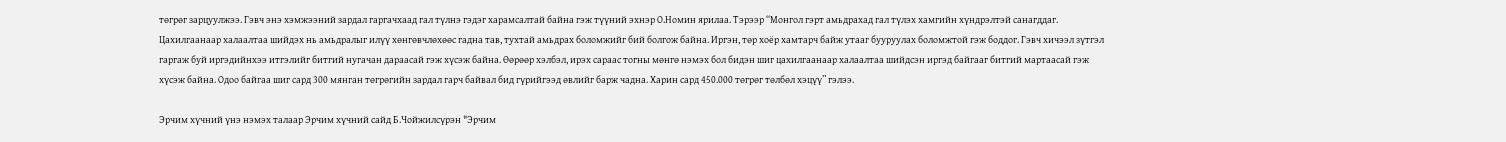төгрөг зарцуулжээ. Гэвч энэ хэмжээний зардал гаргачхаад гал түлнэ гэдэг харамсалтай байна гэж түүний эхнэр О.Номин ярилаа. Тэрээр “Монгол гэрт амьдрахад гал түлэх хамгийн хүндрэлтэй санагддаг. Цахилгаанаар халаалтаа шийдэх нь амьдралыг илүү хөнгөвчлөхөөс гадна тав, тухтай амьдрах боломжийг бий болгож байна. Иргэн, төр хоёр хамтарч байж утааг бууруулах боломжтой гэж боддог. Гэвч хичээл зүтгэл гаргаж буй иргэдийнхээ итгэлийг битгий нугачан дараасай гэж хүсэж байна. Өөрөөр хэлбэл, ирэх сараас тогны мөнгө нэмэх бол бидэн шиг цахилгаанаар халаалтаа шийдсэн иргэд байгааг битгий мартаасай гэж хүсэж байна. Одоо байгаа шиг сард 300 мянган төгрөгийн зардал гарч байвал бид гүрийгээд өвлийг барж чадна. Харин сард 450.000 төгрөг төлбөл хэцүү” гэлээ.

Эрчим хүчний үнэ нэмэх талаар Эрчим хүчний сайд Б.Чойжилсүрэн "Эрчим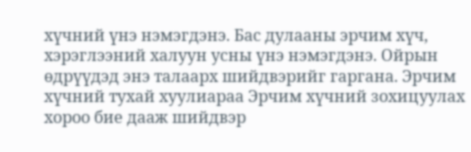хүчний үнэ нэмэгдэнэ. Бас дулааны эрчим хүч, хэрэглээний халуун усны үнэ нэмэгдэнэ. Ойрын өдрүүдэд энэ талаарх шийдвэрийг гаргана. Эрчим хүчний тухай хуулиараа Эрчим хүчний зохицуулах хороо бие дааж шийдвэр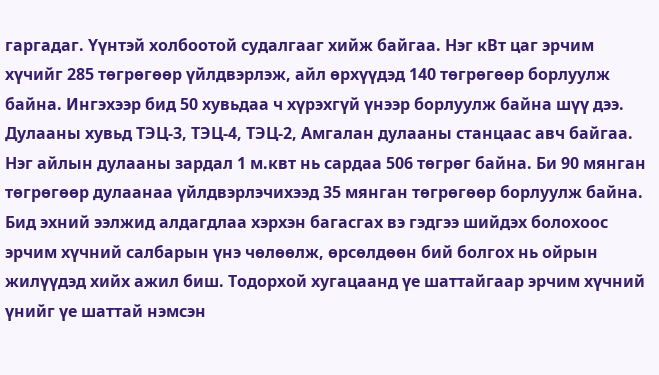гаргадаг. Үүнтэй холбоотой судалгааг хийж байгаа. Нэг кВт цаг эрчим хүчийг 285 төгрөгөөр үйлдвэрлэж, айл өрхүүдэд 140 төгрөгөөр борлуулж байна. Ингэхээр бид 50 хувьдаа ч хүрэхгүй үнээр борлуулж байна шүү дээ. Дулааны хувьд ТЭЦ-3, ТЭЦ-4, ТЭЦ-2, Амгалан дулааны станцаас авч байгаа. Нэг айлын дулааны зардал 1 м.квт нь сардаа 506 төгрөг байна. Би 90 мянган төгрөгөөр дулаанаа үйлдвэрлэчихээд 35 мянган төгрөгөөр борлуулж байна. Бид эхний ээлжид алдагдлаа хэрхэн багасгах вэ гэдгээ шийдэх болохоос эрчим хүчний салбарын үнэ чөлөөлж, өрсөлдөөн бий болгох нь ойрын жилүүдэд хийх ажил биш. Тодорхой хугацаанд үе шаттайгаар эрчим хүчний үнийг үе шаттай нэмсэн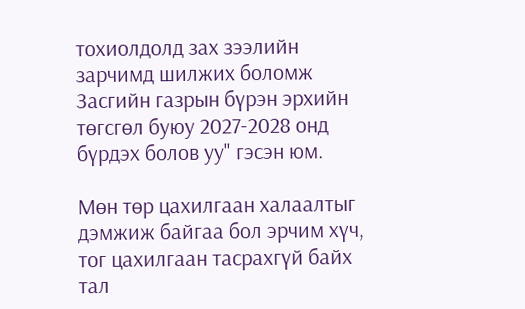тохиолдолд зах зээлийн зарчимд шилжих боломж Засгийн газрын бүрэн эрхийн төгсгөл буюу 2027-2028 онд бүрдэх болов уу" гэсэн юм.

Мөн төр цахилгаан халаалтыг дэмжиж байгаа бол эрчим хүч, тог цахилгаан тасрахгүй байх тал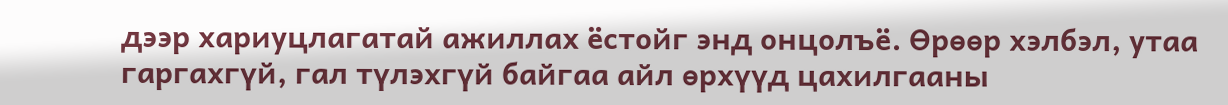дээр хариуцлагатай ажиллах ёстойг энд онцолъё. Өрөөр хэлбэл, утаа гаргахгүй, гал түлэхгүй байгаа айл өрхүүд цахилгааны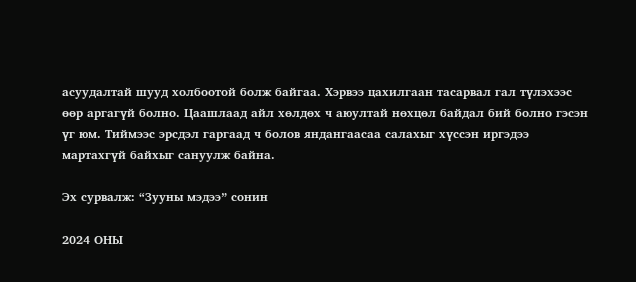асуудалтай шууд холбоотой болж байгаа. Хэрвээ цахилгаан тасарвал гал түлэхээс өөр аргагүй болно. Цаашлаад айл хөлдөх ч аюултай нөхцөл байдал бий болно гэсэн үг юм. Тиймээс эрсдэл гаргаад ч болов яндангаасаа салахыг хүссэн иргэдээ мартахгүй байхыг сануулж байна.

Эх сурвалж: “Зууны мэдээ” сонин

2024 ОНЫ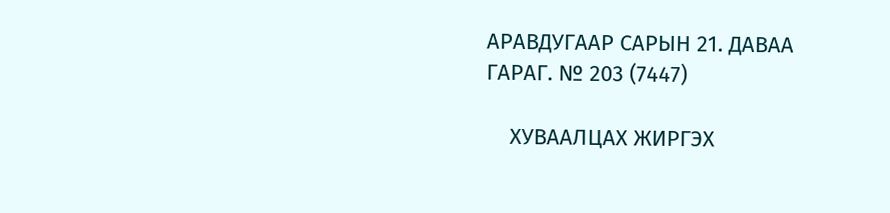АРАВДУГААР САРЫН 21. ДАВАА ГАРАГ. № 203 (7447)

    ХУВААЛЦАХ ЖИРГЭХ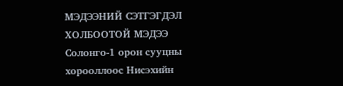МЭДЭЭНИЙ СЭТГЭГДЭЛ
ХОЛБООТОЙ МЭДЭЭ
Солонго-1 орон сууцны хорооллоос Нисэхийн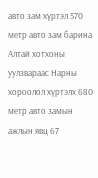авто зам хүртэл 570 метр авто зам барина
Алтай хотхоны уулзвараас Нарны хороолол хүртэлх 680 метр авто замын ажлын явц 67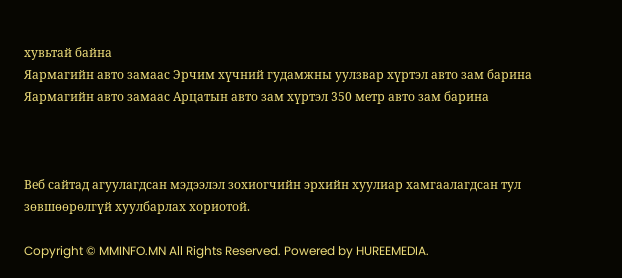хувьтай байна
Яармагийн авто замаас Эрчим хүчний гудамжны уулзвар хүртэл авто зам барина
Яармагийн авто замаас Арцатын авто зам хүртэл 350 метр авто зам барина



Веб сайтад агуулагдсан мэдээлэл зохиогчийн эрхийн хуулиар хамгаалагдсан тул зөвшөөрөлгүй хуулбарлах хориотой.

Copyright © MMINFO.MN All Rights Reserved. Powered by HUREEMEDIA.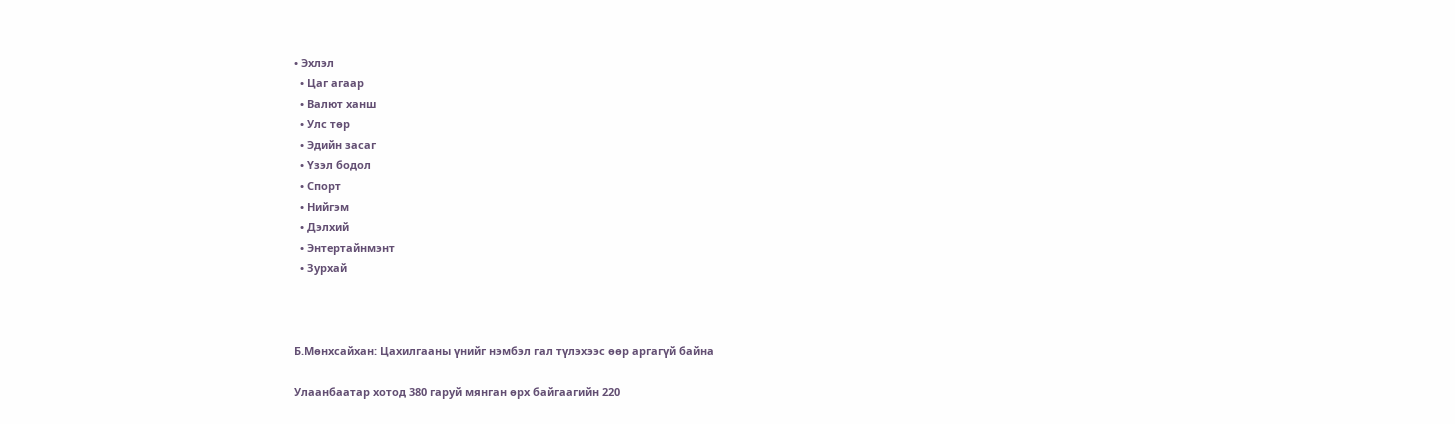• Эхлэл
  • Цаг агаар
  • Валют ханш
  • Улс төр
  • Эдийн засаг
  • Үзэл бодол
  • Спорт
  • Нийгэм
  • Дэлхий
  • Энтертайнмэнт
  • Зурхай



Б.Мөнхсайхан: Цахилгааны үнийг нэмбэл гал түлэхээс өөр аргагүй байна

Улаанбаатар хотод 380 гаруй мянган өрх байгаагийн 220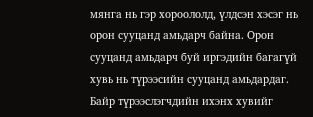мянга нь гэр хороололд, үлдсэн хэсэг нь орон сууцанд амьдарч байна. Орон сууцанд амьдарч буй иргэдийн багагүй хувь нь түрээсийн сууцанд амьдардаг. Байр түрээслэгчдийн ихэнх хувийг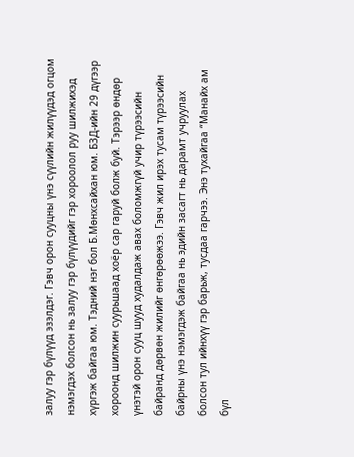залуу гэр бүлүүд эзэлдэг. Гэвч орон сууцны үнэ сүүлийн жилүүдэд огцом нэмэгдэх болсон нь залуу гэр бүлүүдийг гэр хороолол руу шилжихэд хүргэж байгаа юм. Тэдний нэг бол Б.Мөнхсайхан юм. БЗД-ийн 29 дүгээр хороонд шилжин суурьшаад хоёр сар гаруй болж буй. Тэрээр өндөр үнэтэй орон сууц шууд худалдаж авах боломжгүй учир түрээсийн байранд дөрвөн жилийг өнгөрөөжээ. Гэвч жил ирэх тусам түрээсийн байрны үнэ нэмэгдэж байгаа нь эдийн засагт нь дарамт учруулах болсон тул ийнхүү гэр барьж, тусдаа гарчээ. Энэ тухайгаа “Манайх ам бүл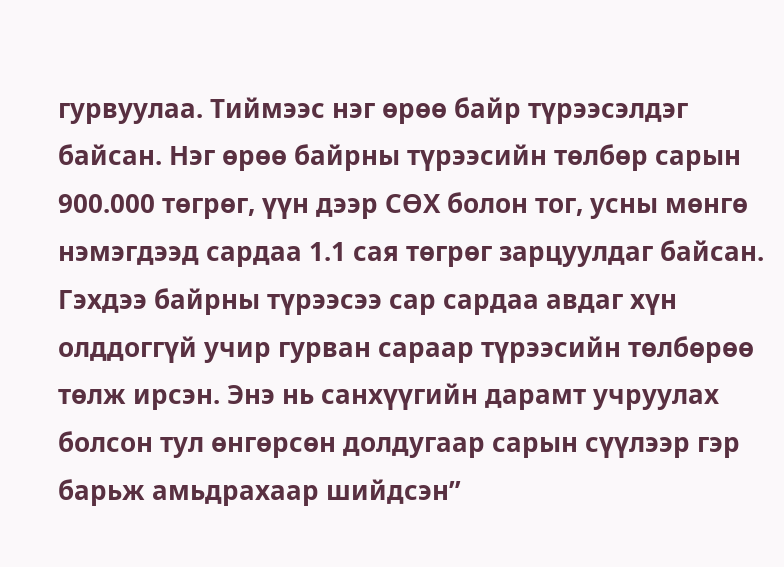гурвуулаа. Тиймээс нэг өрөө байр түрээсэлдэг байсан. Нэг өрөө байрны түрээсийн төлбөр сарын 900.000 төгрөг, үүн дээр СӨХ болон тог, усны мөнгө нэмэгдээд сардаа 1.1 сая төгрөг зарцуулдаг байсан. Гэхдээ байрны түрээсээ сар сардаа авдаг хүн олддоггүй учир гурван сараар түрээсийн төлбөрөө төлж ирсэн. Энэ нь санхүүгийн дарамт учруулах болсон тул өнгөрсөн долдугаар сарын сүүлээр гэр барьж амьдрахаар шийдсэн”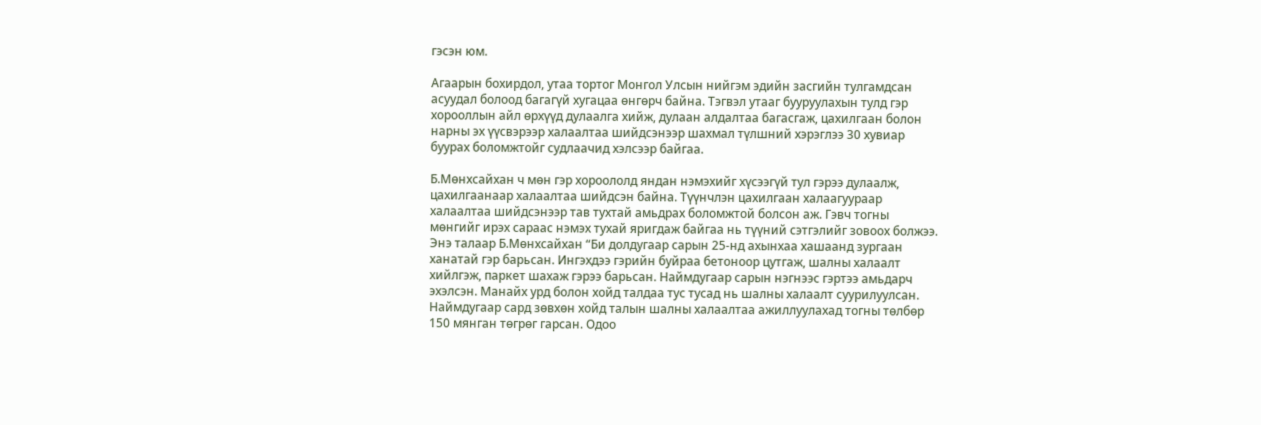гэсэн юм.

Агаарын бохирдол, утаа тортог Монгол Улсын нийгэм эдийн засгийн тулгамдсан асуудал болоод багагүй хугацаа өнгөрч байна. Тэгвэл утааг бууруулахын тулд гэр хорооллын айл өрхүүд дулаалга хийж, дулаан алдалтаа багасгаж, цахилгаан болон нарны эх үүсвэрээр халаалтаа шийдсэнээр шахмал түлшний хэрэглээ 30 хувиар буурах боломжтойг судлаачид хэлсээр байгаа.

Б.Мөнхсайхан ч мөн гэр хороололд яндан нэмэхийг хүсээгүй тул гэрээ дулаалж, цахилгаанаар халаалтаа шийдсэн байна. Түүнчлэн цахилгаан халаагуураар халаалтаа шийдсэнээр тав тухтай амьдрах боломжтой болсон аж. Гэвч тогны мөнгийг ирэх сараас нэмэх тухай яригдаж байгаа нь түүний сэтгэлийг зовоох болжээ. Энэ талаар Б.Мөнхсайхан “Би долдугаар сарын 25-нд ахынхаа хашаанд зургаан ханатай гэр барьсан. Ингэхдээ гэрийн буйраа бетоноор цутгаж, шалны халаалт хийлгэж, паркет шахаж гэрээ барьсан. Наймдугаар сарын нэгнээс гэртээ амьдарч эхэлсэн. Манайх урд болон хойд талдаа тус тусад нь шалны халаалт суурилуулсан. Наймдугаар сард зөвхөн хойд талын шалны халаалтаа ажиллуулахад тогны төлбөр 150 мянган төгрөг гарсан. Одоо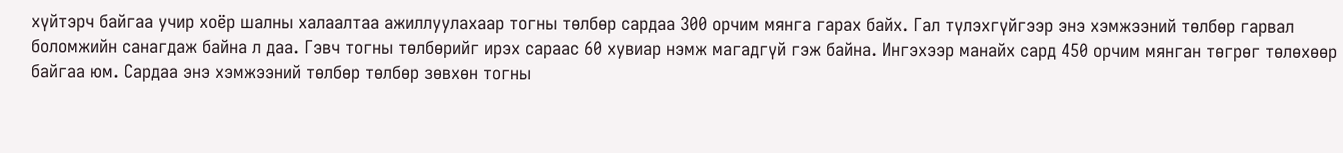хүйтэрч байгаа учир хоёр шалны халаалтаа ажиллуулахаар тогны төлбөр сардаа 300 орчим мянга гарах байх. Гал түлэхгүйгээр энэ хэмжээний төлбөр гарвал боломжийн санагдаж байна л даа. Гэвч тогны төлбөрийг ирэх сараас 60 хувиар нэмж магадгүй гэж байна. Ингэхээр манайх сард 450 орчим мянган төгрөг төлөхөөр байгаа юм. Сардаа энэ хэмжээний төлбөр төлбөр зөвхөн тогны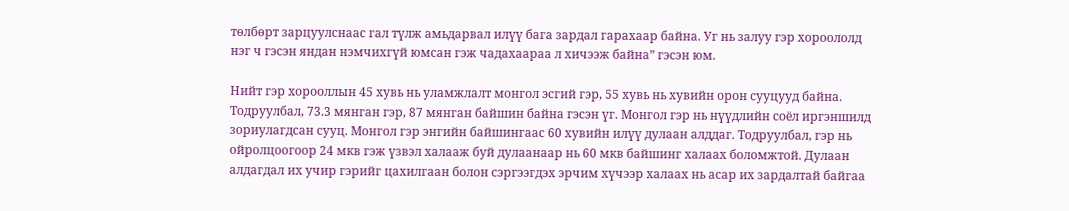төлбөрт зарцуулснаас гал түлж амьдарвал илүү бага зардал гарахаар байна. Уг нь залуу гэр хороололд нэг ч гэсэн яндан нэмчихгүй юмсан гэж чадахаараа л хичээж байна” гэсэн юм.

Нийт гэр хорооллын 45 хувь нь уламжлалт монгол эсгий гэр, 55 хувь нь хувийн орон сууцууд байна. Тодруулбал, 73.3 мянган гэр, 87 мянган байшин байна гэсэн үг. Монгол гэр нь нүүдлийн соёл иргэншилд зориулагдсан сууц. Монгол гэр энгийн байшингаас 60 хувийн илүү дулаан алддаг. Тодруулбал, гэр нь ойролцоогоор 24 мкв гэж үзвэл халааж буй дулаанаар нь 60 мкв байшинг халаах боломжтой. Дулаан алдагдал их учир гэрийг цахилгаан болон сэргээгдэх эрчим хүчээр халаах нь асар их зардалтай байгаа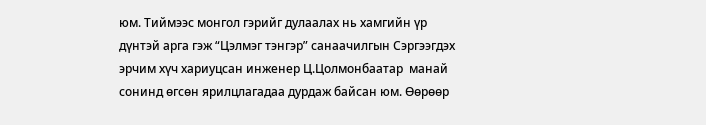юм. Тиймээс монгол гэрийг дулаалах нь хамгийн үр дүнтэй арга гэж “Цэлмэг тэнгэр” санаачилгын Сэргээгдэх эрчим хүч хариуцсан инженер Ц.Цолмонбаатар  манай сонинд өгсөн ярилцлагадаа дурдаж байсан юм. Өөрөөр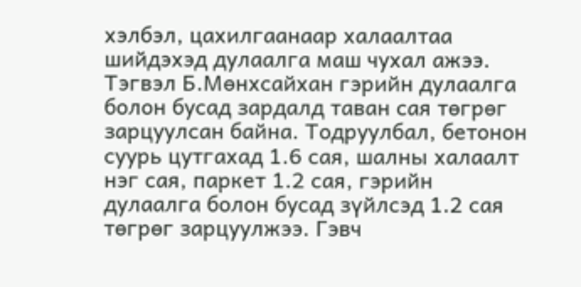хэлбэл, цахилгаанаар халаалтаа шийдэхэд дулаалга маш чухал ажээ. Тэгвэл Б.Мөнхсайхан гэрийн дулаалга болон бусад зардалд таван сая төгрөг зарцуулсан байна. Тодруулбал, бетонон суурь цутгахад 1.6 сая, шалны халаалт нэг сая, паркет 1.2 сая, гэрийн дулаалга болон бусад зүйлсэд 1.2 сая төгрөг зарцуулжээ. Гэвч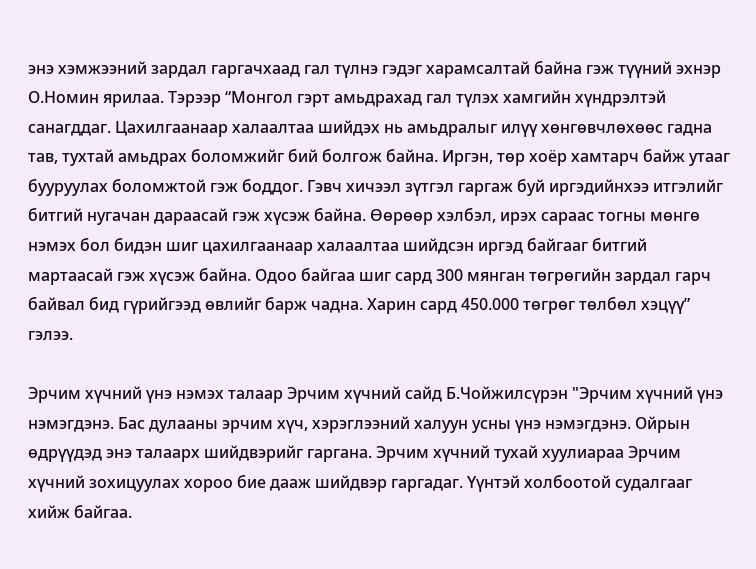энэ хэмжээний зардал гаргачхаад гал түлнэ гэдэг харамсалтай байна гэж түүний эхнэр О.Номин ярилаа. Тэрээр “Монгол гэрт амьдрахад гал түлэх хамгийн хүндрэлтэй санагддаг. Цахилгаанаар халаалтаа шийдэх нь амьдралыг илүү хөнгөвчлөхөөс гадна тав, тухтай амьдрах боломжийг бий болгож байна. Иргэн, төр хоёр хамтарч байж утааг бууруулах боломжтой гэж боддог. Гэвч хичээл зүтгэл гаргаж буй иргэдийнхээ итгэлийг битгий нугачан дараасай гэж хүсэж байна. Өөрөөр хэлбэл, ирэх сараас тогны мөнгө нэмэх бол бидэн шиг цахилгаанаар халаалтаа шийдсэн иргэд байгааг битгий мартаасай гэж хүсэж байна. Одоо байгаа шиг сард 300 мянган төгрөгийн зардал гарч байвал бид гүрийгээд өвлийг барж чадна. Харин сард 450.000 төгрөг төлбөл хэцүү” гэлээ.

Эрчим хүчний үнэ нэмэх талаар Эрчим хүчний сайд Б.Чойжилсүрэн "Эрчим хүчний үнэ нэмэгдэнэ. Бас дулааны эрчим хүч, хэрэглээний халуун усны үнэ нэмэгдэнэ. Ойрын өдрүүдэд энэ талаарх шийдвэрийг гаргана. Эрчим хүчний тухай хуулиараа Эрчим хүчний зохицуулах хороо бие дааж шийдвэр гаргадаг. Үүнтэй холбоотой судалгааг хийж байгаа.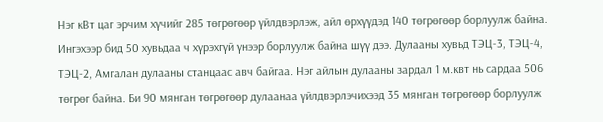Нэг кВт цаг эрчим хүчийг 285 төгрөгөөр үйлдвэрлэж, айл өрхүүдэд 140 төгрөгөөр борлуулж байна. Ингэхээр бид 50 хувьдаа ч хүрэхгүй үнээр борлуулж байна шүү дээ. Дулааны хувьд ТЭЦ-3, ТЭЦ-4, ТЭЦ-2, Амгалан дулааны станцаас авч байгаа. Нэг айлын дулааны зардал 1 м.квт нь сардаа 506 төгрөг байна. Би 90 мянган төгрөгөөр дулаанаа үйлдвэрлэчихээд 35 мянган төгрөгөөр борлуулж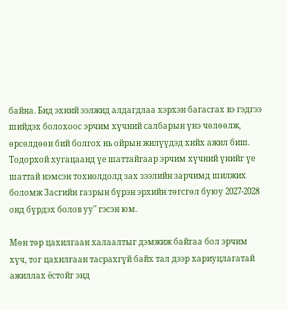байна. Бид эхний ээлжид алдагдлаа хэрхэн багасгах вэ гэдгээ шийдэх болохоос эрчим хүчний салбарын үнэ чөлөөлж, өрсөлдөөн бий болгох нь ойрын жилүүдэд хийх ажил биш. Тодорхой хугацаанд үе шаттайгаар эрчим хүчний үнийг үе шаттай нэмсэн тохиолдолд зах зээлийн зарчимд шилжих боломж Засгийн газрын бүрэн эрхийн төгсгөл буюу 2027-2028 онд бүрдэх болов уу" гэсэн юм.

Мөн төр цахилгаан халаалтыг дэмжиж байгаа бол эрчим хүч, тог цахилгаан тасрахгүй байх тал дээр хариуцлагатай ажиллах ёстойг энд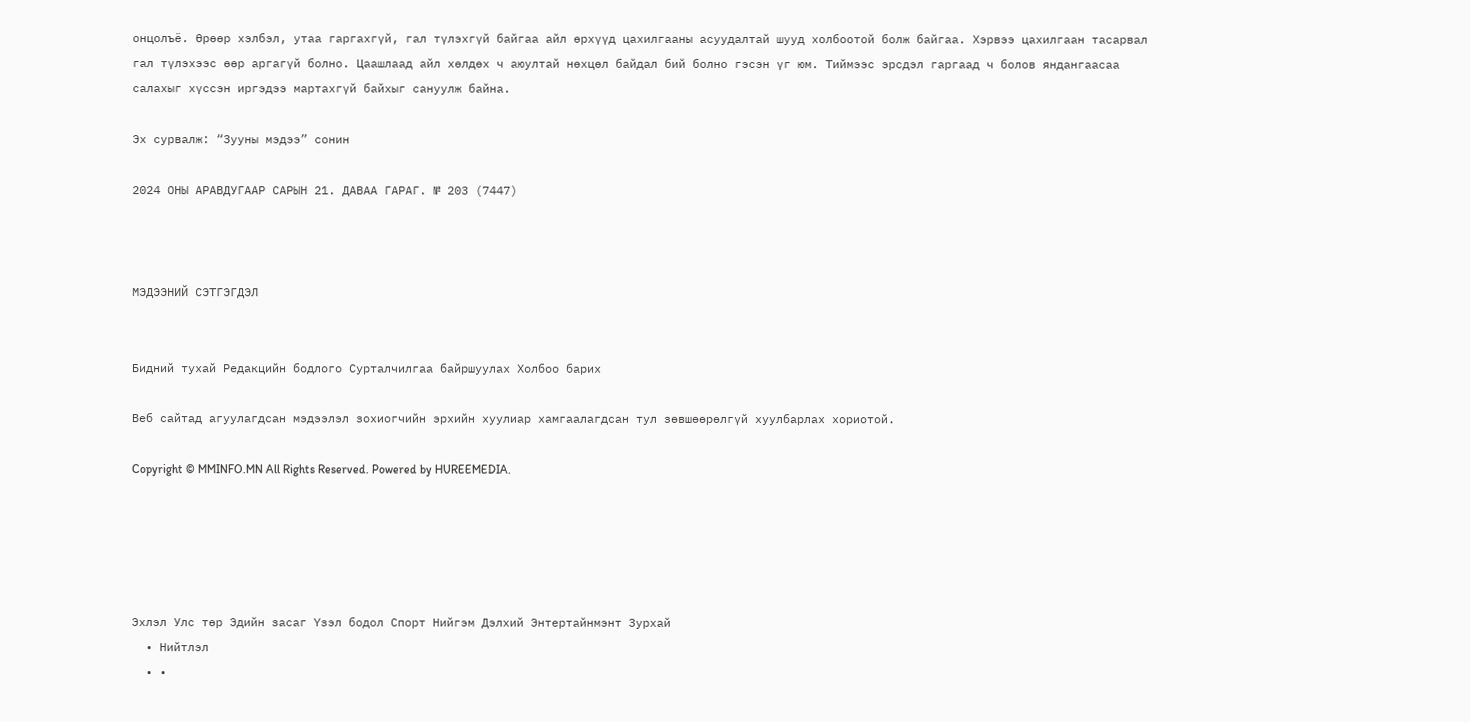онцолъё. Өрөөр хэлбэл, утаа гаргахгүй, гал түлэхгүй байгаа айл өрхүүд цахилгааны асуудалтай шууд холбоотой болж байгаа. Хэрвээ цахилгаан тасарвал гал түлэхээс өөр аргагүй болно. Цаашлаад айл хөлдөх ч аюултай нөхцөл байдал бий болно гэсэн үг юм. Тиймээс эрсдэл гаргаад ч болов яндангаасаа салахыг хүссэн иргэдээ мартахгүй байхыг сануулж байна.

Эх сурвалж: “Зууны мэдээ” сонин

2024 ОНЫ АРАВДУГААР САРЫН 21. ДАВАА ГАРАГ. № 203 (7447)



МЭДЭЭНИЙ СЭТГЭГДЭЛ


Бидний тухай Редакцийн бодлого Сурталчилгаа байршуулах Холбоо барих

Веб сайтад агуулагдсан мэдээлэл зохиогчийн эрхийн хуулиар хамгаалагдсан тул зөвшөөрөлгүй хуулбарлах хориотой.

Copyright © MMINFO.MN All Rights Reserved. Powered by HUREEMEDIA.





Эхлэл Улс төр Эдийн засаг Үзэл бодол Спорт Нийгэм Дэлхий Энтертайнмэнт Зурхай
  • Нийтлэл
  • •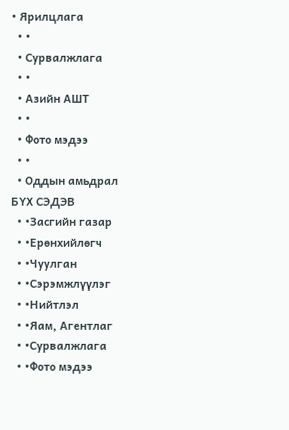• Ярилцлага
  • •
  • Сурвалжлага
  • •
  • Азийн АШТ
  • •
  • Фото мэдээ
  • •
  • Оддын амьдрал
БҮХ СЭДЭВ
  • •Засгийн газар
  • •Ерөнхийлөгч
  • •Чуулган
  • •Сэрэмжлүүлэг
  • •Нийтлэл
  • •Яам, Агентлаг
  • •Сурвалжлага
  • •Фото мэдээ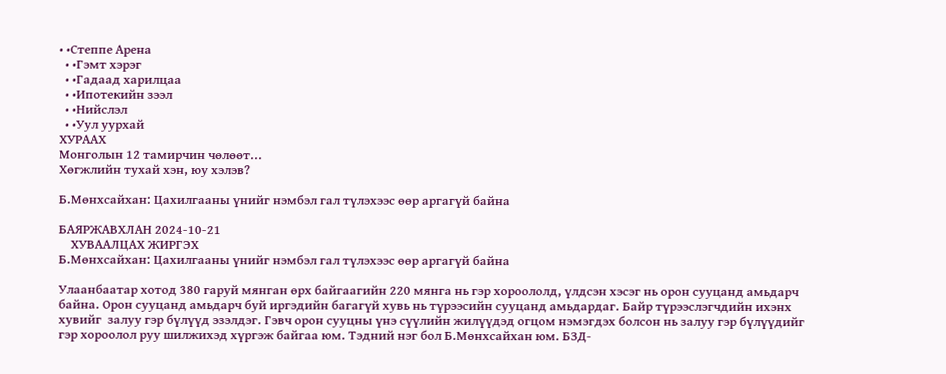• •Степпе Арена
  • •Гэмт хэрэг
  • •Гадаад харилцаа
  • •Ипотекийн зээл
  • •Нийслэл
  • •Уул уурхай
ХУРААХ
Монголын 12 тамирчин чөлөөт...
Хөгжлийн тухай хэн, юу хэлэв?

Б.Мөнхсайхан: Цахилгааны үнийг нэмбэл гал түлэхээс өөр аргагүй байна

БАЯРЖАВХЛАН 2024-10-21
    ХУВААЛЦАХ ЖИРГЭХ
Б.Мөнхсайхан: Цахилгааны үнийг нэмбэл гал түлэхээс өөр аргагүй байна

Улаанбаатар хотод 380 гаруй мянган өрх байгаагийн 220 мянга нь гэр хороололд, үлдсэн хэсэг нь орон сууцанд амьдарч байна. Орон сууцанд амьдарч буй иргэдийн багагүй хувь нь түрээсийн сууцанд амьдардаг. Байр түрээслэгчдийн ихэнх хувийг  залуу гэр бүлүүд эзэлдэг. Гэвч орон сууцны үнэ сүүлийн жилүүдэд огцом нэмэгдэх болсон нь залуу гэр бүлүүдийг гэр хороолол руу шилжихэд хүргэж байгаа юм. Тэдний нэг бол Б.Мөнхсайхан юм. БЗД-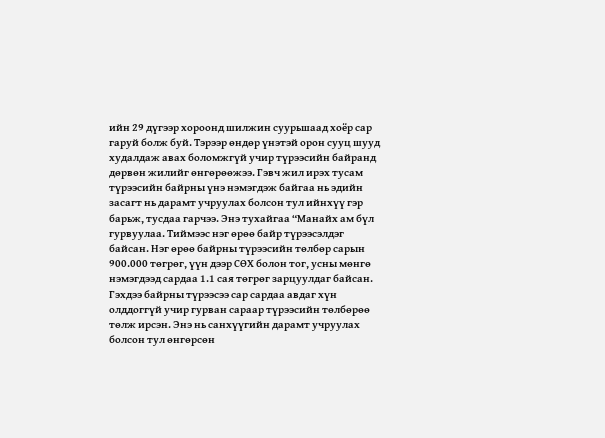ийн 29 дүгээр хороонд шилжин суурьшаад хоёр сар гаруй болж буй. Тэрээр өндөр үнэтэй орон сууц шууд худалдаж авах боломжгүй учир түрээсийн байранд дөрвөн жилийг өнгөрөөжээ. Гэвч жил ирэх тусам түрээсийн байрны үнэ нэмэгдэж байгаа нь эдийн засагт нь дарамт учруулах болсон тул ийнхүү гэр барьж, тусдаа гарчээ. Энэ тухайгаа “Манайх ам бүл гурвуулаа. Тиймээс нэг өрөө байр түрээсэлдэг байсан. Нэг өрөө байрны түрээсийн төлбөр сарын 900.000 төгрөг, үүн дээр СӨХ болон тог, усны мөнгө нэмэгдээд сардаа 1.1 сая төгрөг зарцуулдаг байсан. Гэхдээ байрны түрээсээ сар сардаа авдаг хүн олддоггүй учир гурван сараар түрээсийн төлбөрөө төлж ирсэн. Энэ нь санхүүгийн дарамт учруулах болсон тул өнгөрсөн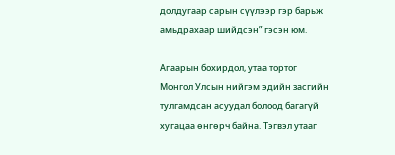долдугаар сарын сүүлээр гэр барьж амьдрахаар шийдсэн” гэсэн юм.

Агаарын бохирдол, утаа тортог Монгол Улсын нийгэм эдийн засгийн тулгамдсан асуудал болоод багагүй хугацаа өнгөрч байна. Тэгвэл утааг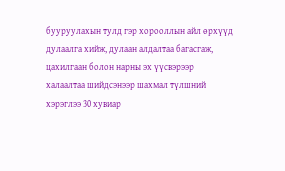бууруулахын тулд гэр хорооллын айл өрхүүд дулаалга хийж, дулаан алдалтаа багасгаж, цахилгаан болон нарны эх үүсвэрээр халаалтаа шийдсэнээр шахмал түлшний хэрэглээ 30 хувиар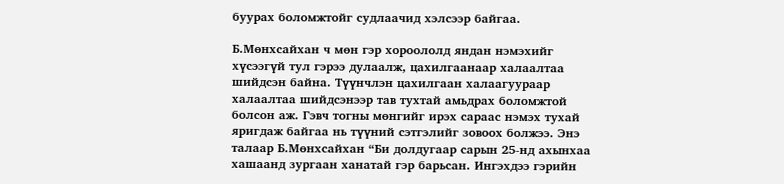буурах боломжтойг судлаачид хэлсээр байгаа.

Б.Мөнхсайхан ч мөн гэр хороололд яндан нэмэхийг хүсээгүй тул гэрээ дулаалж, цахилгаанаар халаалтаа шийдсэн байна. Түүнчлэн цахилгаан халаагуураар халаалтаа шийдсэнээр тав тухтай амьдрах боломжтой болсон аж. Гэвч тогны мөнгийг ирэх сараас нэмэх тухай яригдаж байгаа нь түүний сэтгэлийг зовоох болжээ. Энэ талаар Б.Мөнхсайхан “Би долдугаар сарын 25-нд ахынхаа хашаанд зургаан ханатай гэр барьсан. Ингэхдээ гэрийн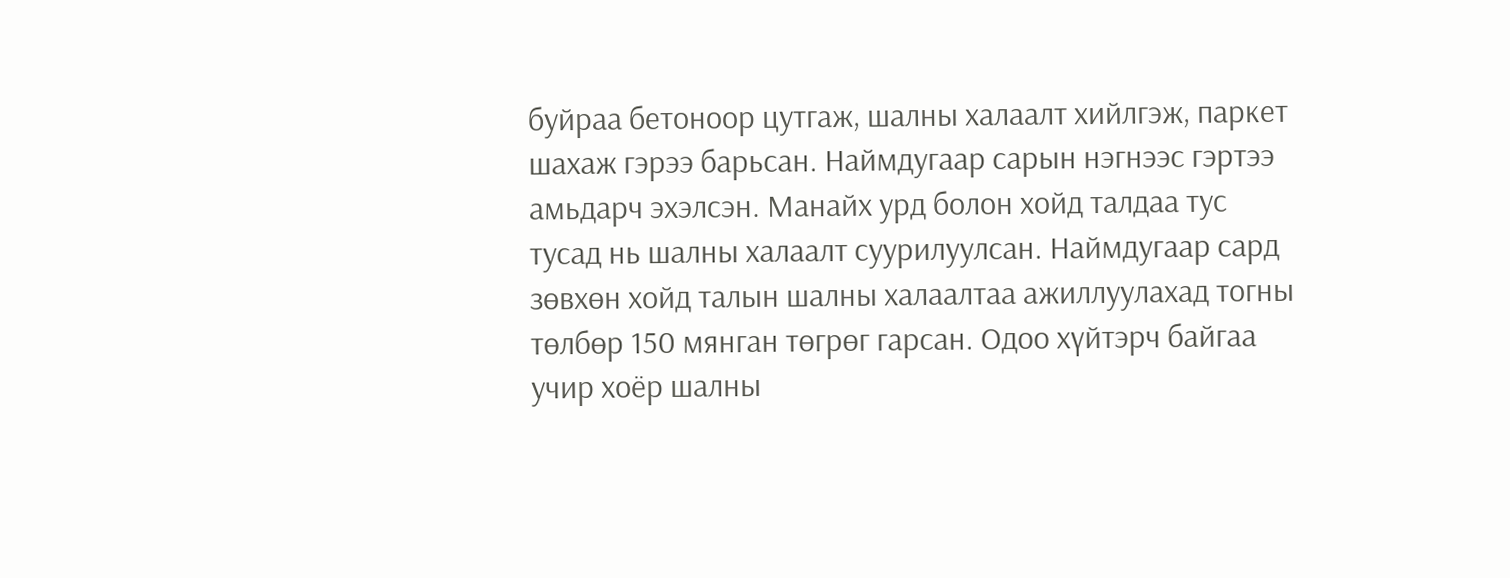буйраа бетоноор цутгаж, шалны халаалт хийлгэж, паркет шахаж гэрээ барьсан. Наймдугаар сарын нэгнээс гэртээ амьдарч эхэлсэн. Манайх урд болон хойд талдаа тус тусад нь шалны халаалт суурилуулсан. Наймдугаар сард зөвхөн хойд талын шалны халаалтаа ажиллуулахад тогны төлбөр 150 мянган төгрөг гарсан. Одоо хүйтэрч байгаа учир хоёр шалны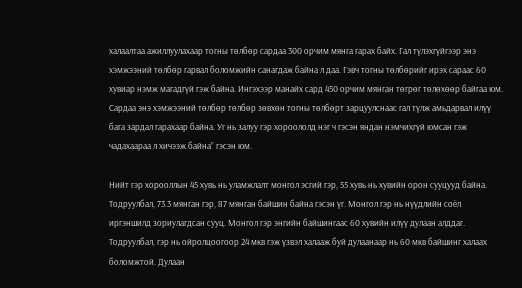халаалтаа ажиллуулахаар тогны төлбөр сардаа 300 орчим мянга гарах байх. Гал түлэхгүйгээр энэ хэмжээний төлбөр гарвал боломжийн санагдаж байна л даа. Гэвч тогны төлбөрийг ирэх сараас 60 хувиар нэмж магадгүй гэж байна. Ингэхээр манайх сард 450 орчим мянган төгрөг төлөхөөр байгаа юм. Сардаа энэ хэмжээний төлбөр төлбөр зөвхөн тогны төлбөрт зарцуулснаас гал түлж амьдарвал илүү бага зардал гарахаар байна. Уг нь залуу гэр хороололд нэг ч гэсэн яндан нэмчихгүй юмсан гэж чадахаараа л хичээж байна” гэсэн юм.

Нийт гэр хорооллын 45 хувь нь уламжлалт монгол эсгий гэр, 55 хувь нь хувийн орон сууцууд байна. Тодруулбал, 73.3 мянган гэр, 87 мянган байшин байна гэсэн үг. Монгол гэр нь нүүдлийн соёл иргэншилд зориулагдсан сууц. Монгол гэр энгийн байшингаас 60 хувийн илүү дулаан алддаг. Тодруулбал, гэр нь ойролцоогоор 24 мкв гэж үзвэл халааж буй дулаанаар нь 60 мкв байшинг халаах боломжтой. Дулаан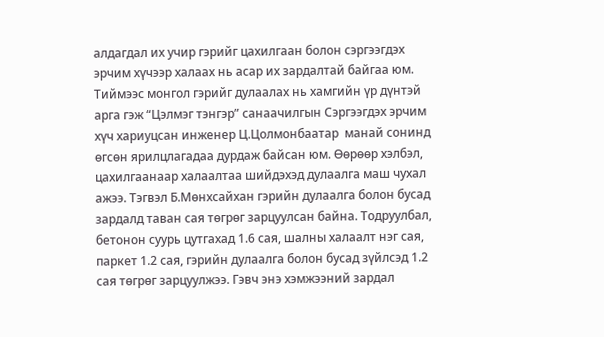алдагдал их учир гэрийг цахилгаан болон сэргээгдэх эрчим хүчээр халаах нь асар их зардалтай байгаа юм. Тиймээс монгол гэрийг дулаалах нь хамгийн үр дүнтэй арга гэж “Цэлмэг тэнгэр” санаачилгын Сэргээгдэх эрчим хүч хариуцсан инженер Ц.Цолмонбаатар  манай сонинд өгсөн ярилцлагадаа дурдаж байсан юм. Өөрөөр хэлбэл, цахилгаанаар халаалтаа шийдэхэд дулаалга маш чухал ажээ. Тэгвэл Б.Мөнхсайхан гэрийн дулаалга болон бусад зардалд таван сая төгрөг зарцуулсан байна. Тодруулбал, бетонон суурь цутгахад 1.6 сая, шалны халаалт нэг сая, паркет 1.2 сая, гэрийн дулаалга болон бусад зүйлсэд 1.2 сая төгрөг зарцуулжээ. Гэвч энэ хэмжээний зардал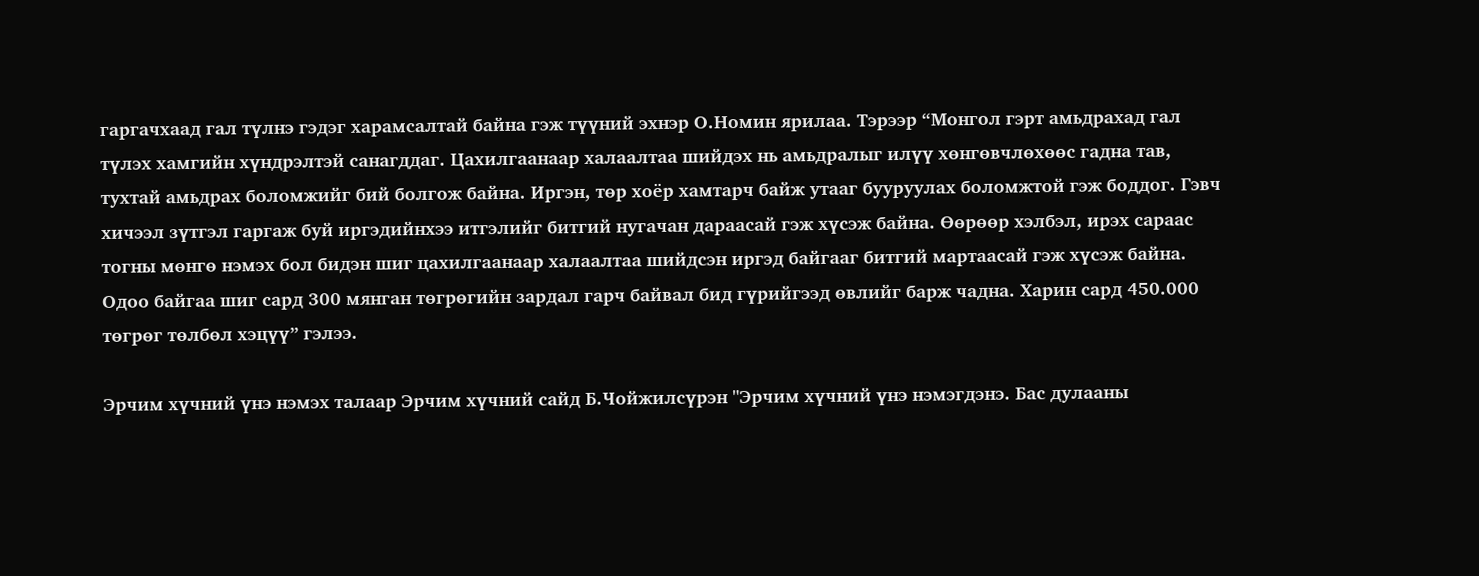гаргачхаад гал түлнэ гэдэг харамсалтай байна гэж түүний эхнэр О.Номин ярилаа. Тэрээр “Монгол гэрт амьдрахад гал түлэх хамгийн хүндрэлтэй санагддаг. Цахилгаанаар халаалтаа шийдэх нь амьдралыг илүү хөнгөвчлөхөөс гадна тав, тухтай амьдрах боломжийг бий болгож байна. Иргэн, төр хоёр хамтарч байж утааг бууруулах боломжтой гэж боддог. Гэвч хичээл зүтгэл гаргаж буй иргэдийнхээ итгэлийг битгий нугачан дараасай гэж хүсэж байна. Өөрөөр хэлбэл, ирэх сараас тогны мөнгө нэмэх бол бидэн шиг цахилгаанаар халаалтаа шийдсэн иргэд байгааг битгий мартаасай гэж хүсэж байна. Одоо байгаа шиг сард 300 мянган төгрөгийн зардал гарч байвал бид гүрийгээд өвлийг барж чадна. Харин сард 450.000 төгрөг төлбөл хэцүү” гэлээ.

Эрчим хүчний үнэ нэмэх талаар Эрчим хүчний сайд Б.Чойжилсүрэн "Эрчим хүчний үнэ нэмэгдэнэ. Бас дулааны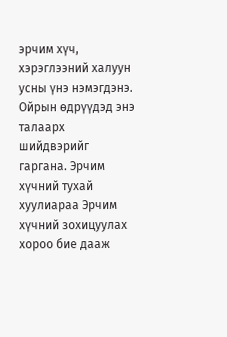эрчим хүч, хэрэглээний халуун усны үнэ нэмэгдэнэ. Ойрын өдрүүдэд энэ талаарх шийдвэрийг гаргана. Эрчим хүчний тухай хуулиараа Эрчим хүчний зохицуулах хороо бие дааж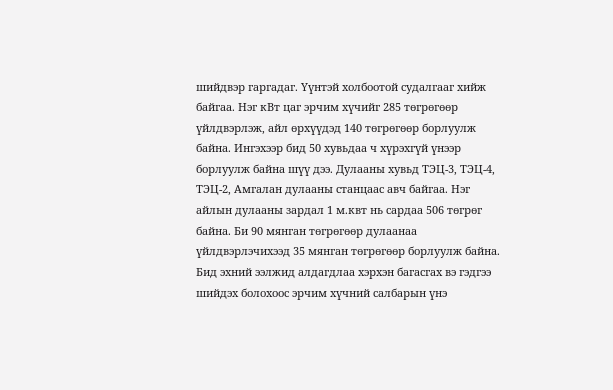шийдвэр гаргадаг. Үүнтэй холбоотой судалгааг хийж байгаа. Нэг кВт цаг эрчим хүчийг 285 төгрөгөөр үйлдвэрлэж, айл өрхүүдэд 140 төгрөгөөр борлуулж байна. Ингэхээр бид 50 хувьдаа ч хүрэхгүй үнээр борлуулж байна шүү дээ. Дулааны хувьд ТЭЦ-3, ТЭЦ-4, ТЭЦ-2, Амгалан дулааны станцаас авч байгаа. Нэг айлын дулааны зардал 1 м.квт нь сардаа 506 төгрөг байна. Би 90 мянган төгрөгөөр дулаанаа үйлдвэрлэчихээд 35 мянган төгрөгөөр борлуулж байна. Бид эхний ээлжид алдагдлаа хэрхэн багасгах вэ гэдгээ шийдэх болохоос эрчим хүчний салбарын үнэ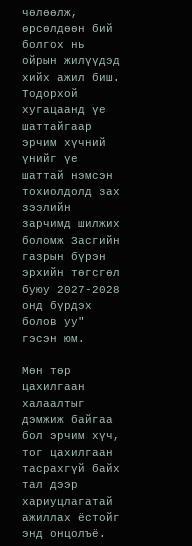чөлөөлж, өрсөлдөөн бий болгох нь ойрын жилүүдэд хийх ажил биш. Тодорхой хугацаанд үе шаттайгаар эрчим хүчний үнийг үе шаттай нэмсэн тохиолдолд зах зээлийн зарчимд шилжих боломж Засгийн газрын бүрэн эрхийн төгсгөл буюу 2027-2028 онд бүрдэх болов уу" гэсэн юм.

Мөн төр цахилгаан халаалтыг дэмжиж байгаа бол эрчим хүч, тог цахилгаан тасрахгүй байх тал дээр хариуцлагатай ажиллах ёстойг энд онцолъё.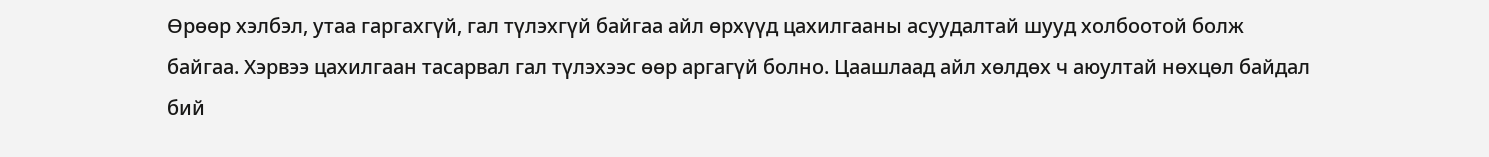Өрөөр хэлбэл, утаа гаргахгүй, гал түлэхгүй байгаа айл өрхүүд цахилгааны асуудалтай шууд холбоотой болж байгаа. Хэрвээ цахилгаан тасарвал гал түлэхээс өөр аргагүй болно. Цаашлаад айл хөлдөх ч аюултай нөхцөл байдал бий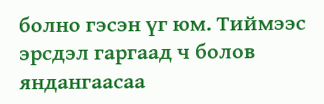болно гэсэн үг юм. Тиймээс эрсдэл гаргаад ч болов яндангаасаа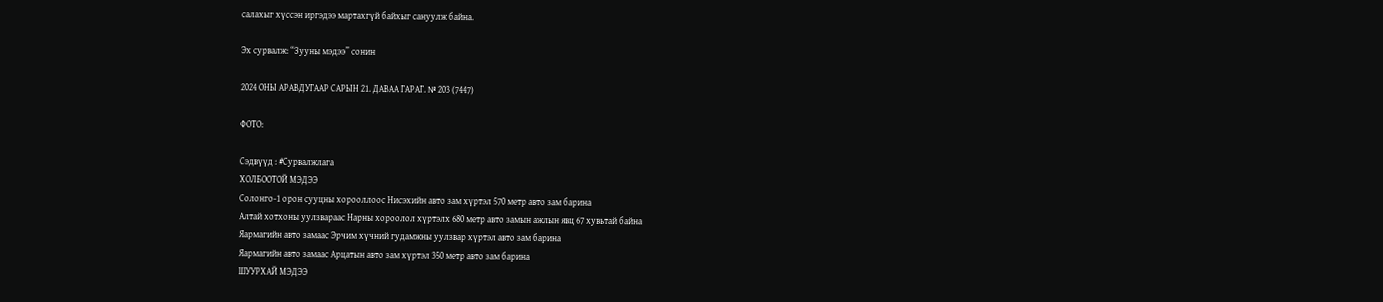салахыг хүссэн иргэдээ мартахгүй байхыг сануулж байна.

Эх сурвалж: “Зууны мэдээ” сонин

2024 ОНЫ АРАВДУГААР САРЫН 21. ДАВАА ГАРАГ. № 203 (7447)

ФОТО:

Сэдвүүд : #Сурвалжлага
ХОЛБООТОЙ МЭДЭЭ
Солонго-1 орон сууцны хорооллоос Нисэхийн авто зам хүртэл 570 метр авто зам барина
Алтай хотхоны уулзвараас Нарны хороолол хүртэлх 680 метр авто замын ажлын явц 67 хувьтай байна
Яармагийн авто замаас Эрчим хүчний гудамжны уулзвар хүртэл авто зам барина
Яармагийн авто замаас Арцатын авто зам хүртэл 350 метр авто зам барина
ШУУРХАЙ МЭДЭЭ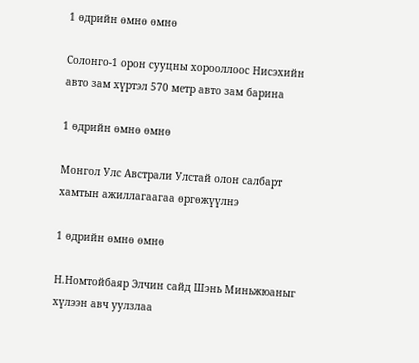1 өдрийн өмнө өмнө

Солонго-1 орон сууцны хорооллоос Нисэхийн авто зам хүртэл 570 метр авто зам барина

1 өдрийн өмнө өмнө

Монгол Улс Австрали Улстай олон салбарт хамтын ажиллагаагаа өргөжүүлнэ

1 өдрийн өмнө өмнө

Н.Номтойбаяр Элчин сайд Шэнь Миньжюаныг хүлээн авч уулзлаа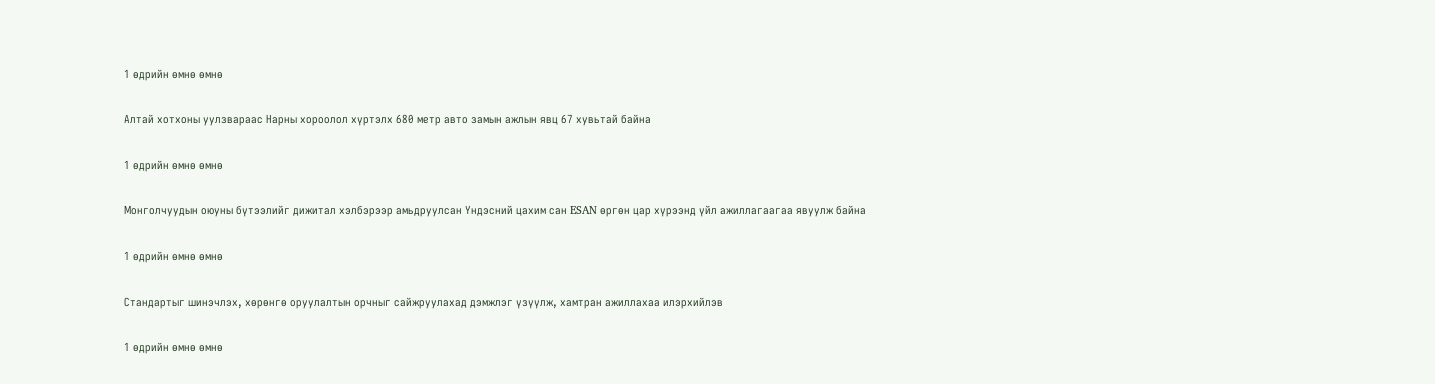1 өдрийн өмнө өмнө

Алтай хотхоны уулзвараас Нарны хороолол хүртэлх 680 метр авто замын ажлын явц 67 хувьтай байна

1 өдрийн өмнө өмнө

Монголчуудын оюуны бүтээлийг дижитал хэлбэрээр амьдруулсан Үндэсний цахим сан ESAN өргөн цар хүрээнд үйл ажиллагаагаа явуулж байна

1 өдрийн өмнө өмнө

Стандартыг шинэчлэх, хөрөнгө оруулалтын орчныг сайжруулахад дэмжлэг үзүүлж, хамтран ажиллахаа илэрхийлэв

1 өдрийн өмнө өмнө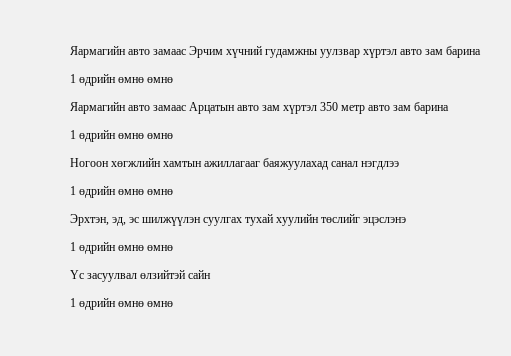Яармагийн авто замаас Эрчим хүчний гудамжны уулзвар хүртэл авто зам барина

1 өдрийн өмнө өмнө

Яармагийн авто замаас Арцатын авто зам хүртэл 350 метр авто зам барина

1 өдрийн өмнө өмнө

Ногоон хөгжлийн хамтын ажиллагааг баяжуулахад санал нэгдлээ

1 өдрийн өмнө өмнө

Эрхтэн, эд, эс шилжүүлэн суулгах тухай хуулийн төслийг эцэслэнэ

1 өдрийн өмнө өмнө

Үс засуулвал өлзийтэй сайн

1 өдрийн өмнө өмнө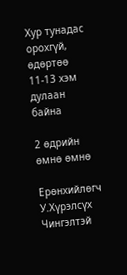Хур тунадас орохгүй, өдөртөө 11-13 хэм дулаан байна

2 өдрийн өмнө өмнө

Ерөнхийлөгч У.Хүрэлсүх Чингэлтэй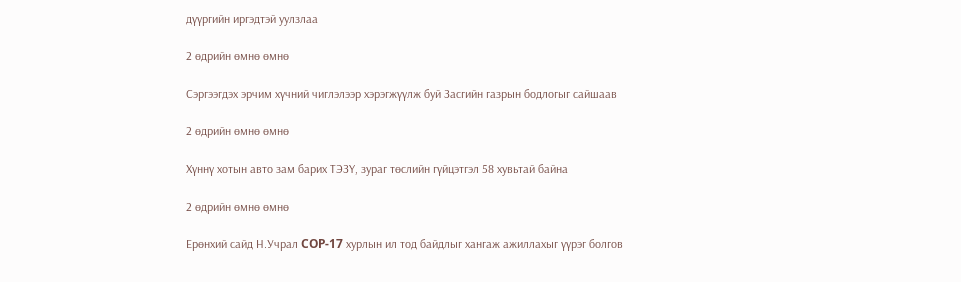дүүргийн иргэдтэй уулзлаа

2 өдрийн өмнө өмнө

Сэргээгдэх эрчим хүчний чиглэлээр хэрэгжүүлж буй Засгийн газрын бодлогыг сайшаав

2 өдрийн өмнө өмнө

Хүннү хотын авто зам барих ТЭЗҮ, зураг төслийн гүйцэтгэл 58 хувьтай байна

2 өдрийн өмнө өмнө

Ерөнхий сайд Н.Учрал COP-17 хурлын ил тод байдлыг хангаж ажиллахыг үүрэг болгов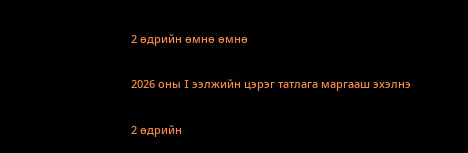2 өдрийн өмнө өмнө

2026 оны I ээлжийн цэрэг татлага маргааш эхэлнэ

2 өдрийн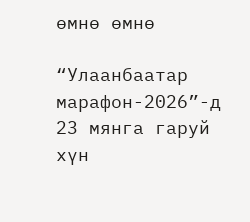өмнө өмнө

“Улаанбаатар марафон-2026”-д 23 мянга гаруй хүн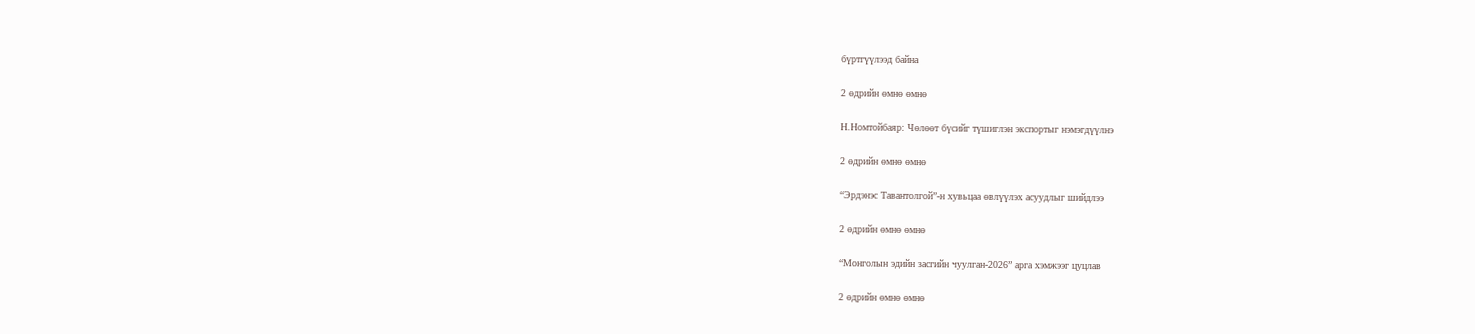бүртгүүлээд байна

2 өдрийн өмнө өмнө

Н.Номтойбаяр: Чөлөөт бүсийг түшиглэн экспортыг нэмэгдүүлнэ

2 өдрийн өмнө өмнө

“Эрдэнэс Тавантолгой”-н хувьцаа өвлүүлэх асуудлыг шийдлээ

2 өдрийн өмнө өмнө

“Монголын эдийн засгийн чуулган-2026” арга хэмжээг цуцлав

2 өдрийн өмнө өмнө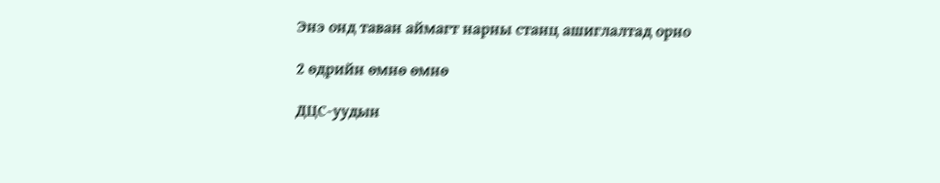Энэ онд таван аймагт нарны станц ашиглалтад орно

2 өдрийн өмнө өмнө

ДЦС-уудын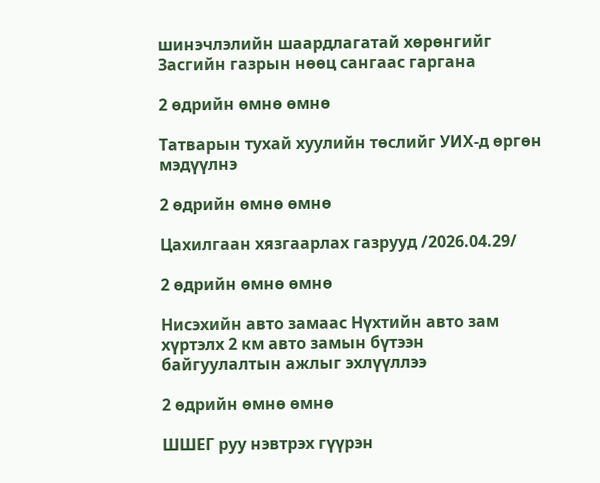шинэчлэлийн шаардлагатай хөрөнгийг Засгийн газрын нөөц сангаас гаргана

2 өдрийн өмнө өмнө

Татварын тухай хуулийн төслийг УИХ-д өргөн мэдүүлнэ

2 өдрийн өмнө өмнө

Цахилгаан хязгаарлах газрууд /2026.04.29/

2 өдрийн өмнө өмнө

Нисэхийн авто замаас Нүхтийн авто зам хүртэлх 2 км авто замын бүтээн байгуулалтын ажлыг эхлүүллээ

2 өдрийн өмнө өмнө

ШШЕГ руу нэвтрэх гүүрэн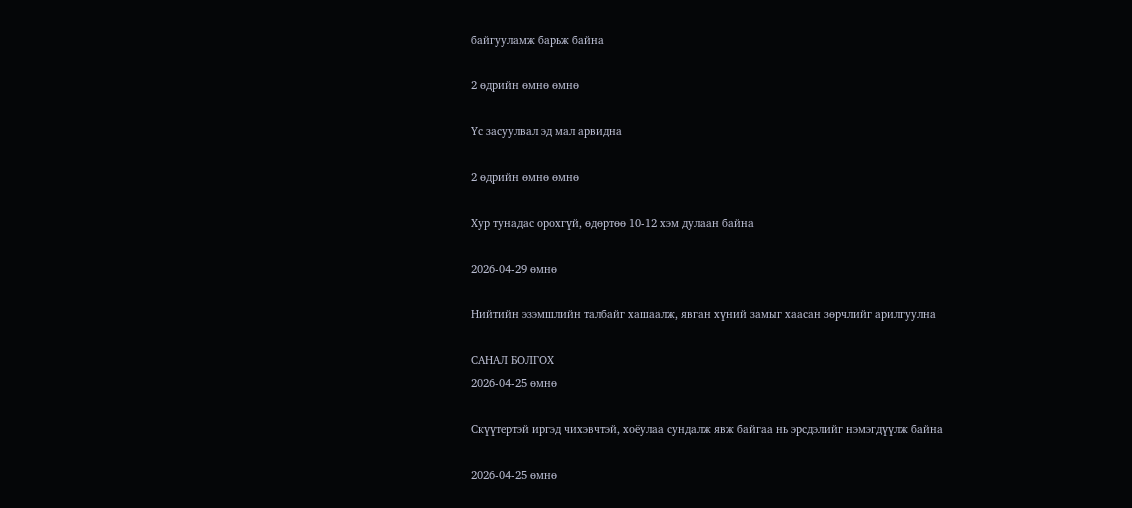байгууламж барьж байна

2 өдрийн өмнө өмнө

Үс засуулвал эд мал арвидна

2 өдрийн өмнө өмнө

Хур тунадас орохгүй, өдөртөө 10-12 хэм дулаан байна

2026-04-29 өмнө

Нийтийн эзэмшлийн талбайг хашаалж, явган хүний замыг хаасан зөрчлийг арилгуулна

САНАЛ БОЛГОХ
2026-04-25 өмнө

Скүүтертэй иргэд чихэвчтэй, хоёулаа сундалж явж байгаа нь эрсдэлийг нэмэгдүүлж байна

2026-04-25 өмнө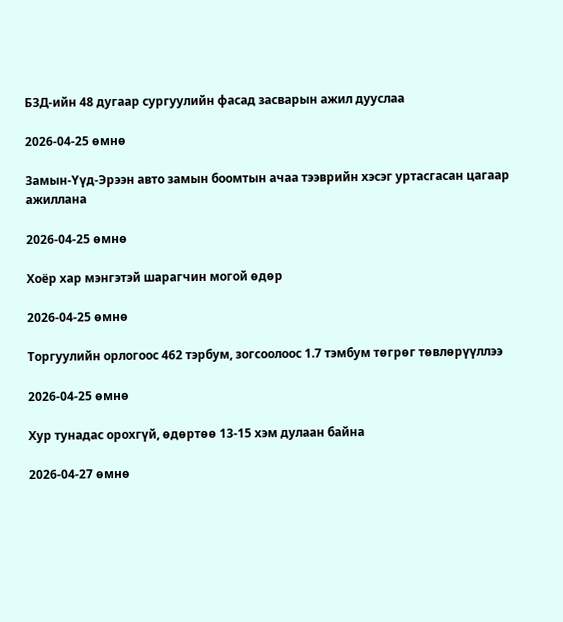БЗД-ийн 48 дугаар сургуулийн фасад засварын ажил дууслаа

2026-04-25 өмнө

Замын-Үүд-Эрээн авто замын боомтын ачаа тээврийн хэсэг уртасгасан цагаар ажиллана

2026-04-25 өмнө

Хоёр хар мэнгэтэй шарагчин могой өдөр

2026-04-25 өмнө

Торгуулийн орлогоос 462 тэрбум, зогсоолоос 1.7 тэмбум төгрөг төвлөрүүллээ

2026-04-25 өмнө

Хур тунадас орохгүй, өдөртөө 13-15 хэм дулаан байна

2026-04-27 өмнө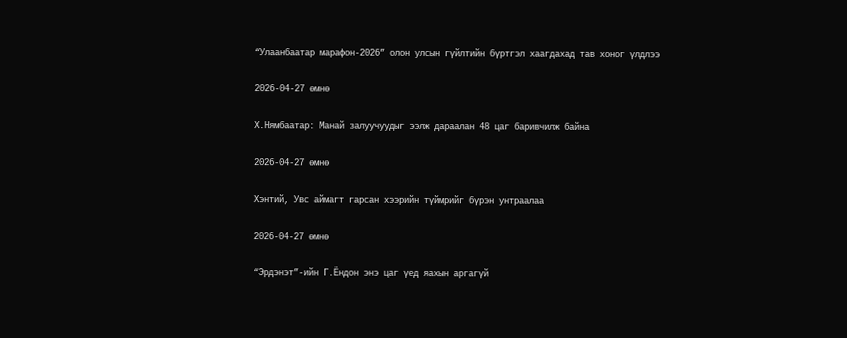“Улаанбаатар марафон-2026” олон улсын гүйлтийн бүртгэл хаагдахад тав хоног үлдлээ

2026-04-27 өмнө

Х.Нямбаатар: Манай залуучуудыг ээлж дараалан 48 цаг баривчилж байна

2026-04-27 өмнө

Хэнтий, Увс аймагт гарсан хээрийн түймрийг бүрэн унтраалаа

2026-04-27 өмнө

“Эрдэнэт”-ийн Г.Ёндон энэ цаг үед яахын аргагүй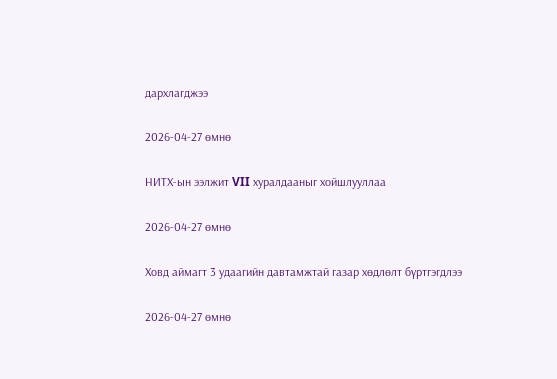дархлагджээ

2026-04-27 өмнө

НИТХ-ын ээлжит VII хуралдааныг хойшлууллаа

2026-04-27 өмнө

Ховд аймагт 3 удаагийн давтамжтай газар хөдлөлт бүртгэгдлээ

2026-04-27 өмнө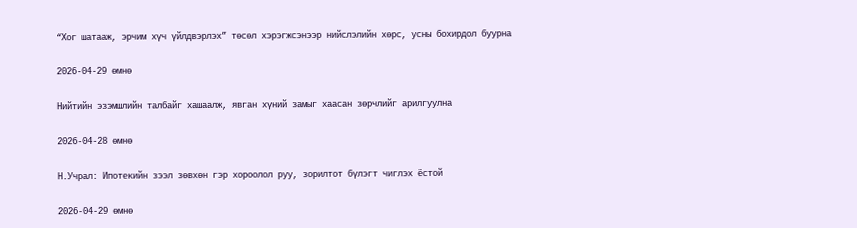“Хог шатааж, эрчим хүч үйлдвэрлэх” төсөл хэрэгжсэнээр нийслэлийн хөрс, усны бохирдол буурна

2026-04-29 өмнө

Нийтийн эзэмшлийн талбайг хашаалж, явган хүний замыг хаасан зөрчлийг арилгуулна

2026-04-28 өмнө

Н.Учрал: Ипотекийн зээл зөвхөн гэр хороолол руу, зорилтот бүлэгт чиглэх ёстой

2026-04-29 өмнө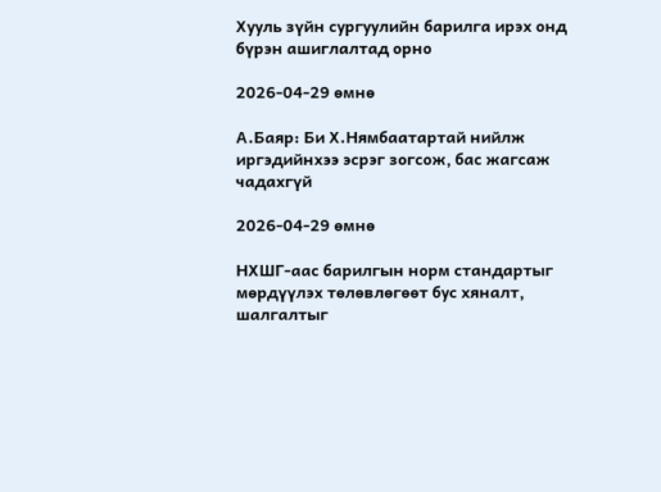Хууль зүйн сургуулийн барилга ирэх онд бүрэн ашиглалтад орно

2026-04-29 өмнө

А.Баяр: Би Х.Нямбаатартай нийлж иргэдийнхээ эсрэг зогсож, бас жагсаж чадахгүй

2026-04-29 өмнө

НХШГ-аас барилгын норм стандартыг мөрдүүлэх төлөвлөгөөт бус хяналт, шалгалтыг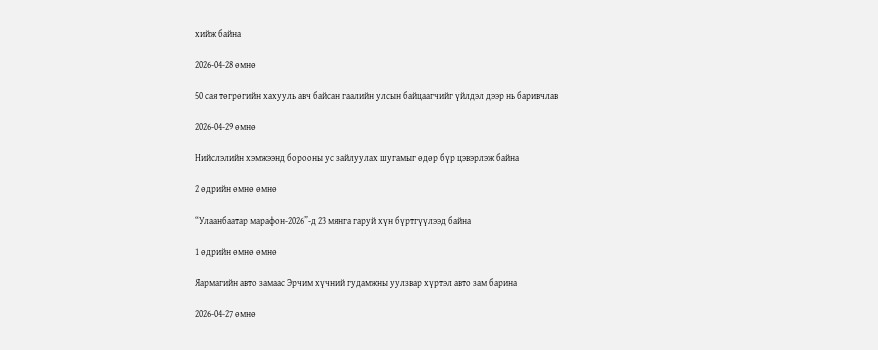хийж байна

2026-04-28 өмнө

50 сая төгрөгийн хахууль авч байсан гаалийн улсын байцаагчийг үйлдэл дээр нь баривчлав

2026-04-29 өмнө

Нийслэлийн хэмжээнд борооны ус зайлуулах шугамыг өдөр бүр цэвэрлэж байна

2 өдрийн өмнө өмнө

“Улаанбаатар марафон-2026”-д 23 мянга гаруй хүн бүртгүүлээд байна

1 өдрийн өмнө өмнө

Яармагийн авто замаас Эрчим хүчний гудамжны уулзвар хүртэл авто зам барина

2026-04-27 өмнө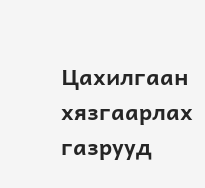Цахилгаан хязгаарлах газрууд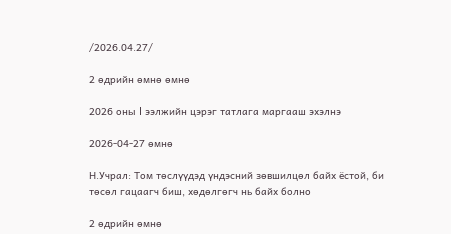/2026.04.27/

2 өдрийн өмнө өмнө

2026 оны I ээлжийн цэрэг татлага маргааш эхэлнэ

2026-04-27 өмнө

Н.Учрал: Том төслүүдэд үндэсний зөвшилцөл байх ёстой, би төсөл гацаагч биш, хөдөлгөгч нь байх болно

2 өдрийн өмнө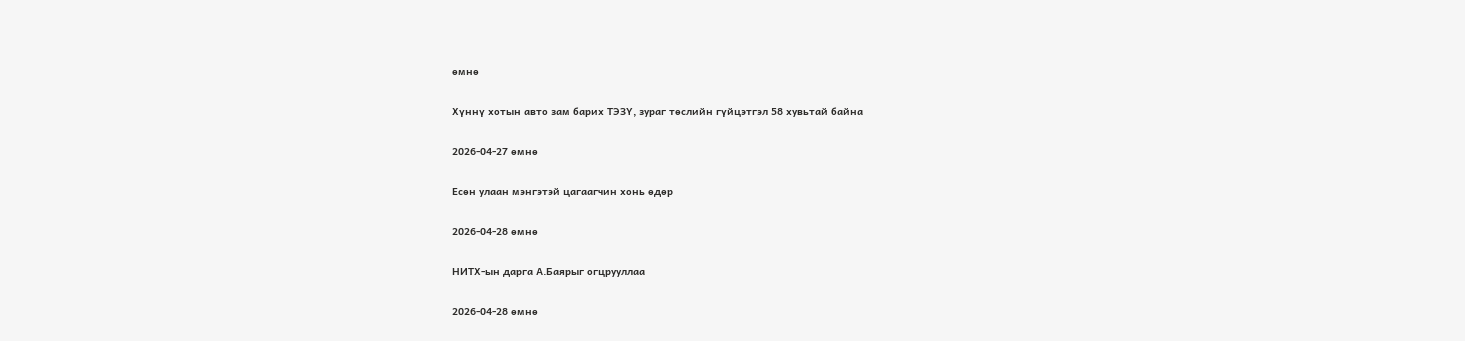өмнө

Хүннү хотын авто зам барих ТЭЗҮ, зураг төслийн гүйцэтгэл 58 хувьтай байна

2026-04-27 өмнө

Есөн улаан мэнгэтэй цагаагчин хонь өдөр

2026-04-28 өмнө

НИТХ-ын дарга А.Баярыг огцрууллаа

2026-04-28 өмнө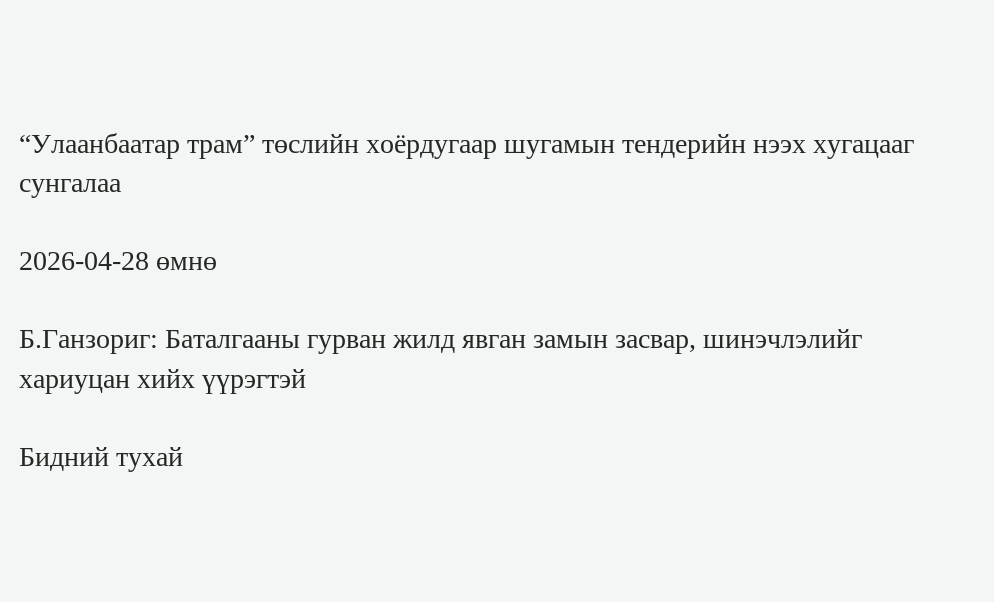“Улаанбаатар трам” төслийн хоёрдугаар шугамын тендерийн нээх хугацааг сунгалаа

2026-04-28 өмнө

Б.Ганзориг: Баталгааны гурван жилд явган замын засвар, шинэчлэлийг хариуцан хийх үүрэгтэй

Бидний тухай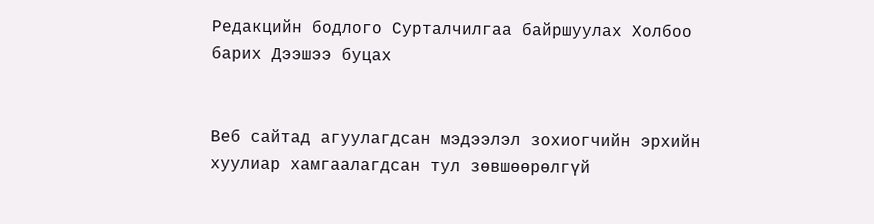Редакцийн бодлого Сурталчилгаа байршуулах Холбоо барих Дээшээ буцах


Веб сайтад агуулагдсан мэдээлэл зохиогчийн эрхийн хуулиар хамгаалагдсан тул зөвшөөрөлгүй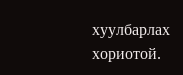хуулбарлах хориотой.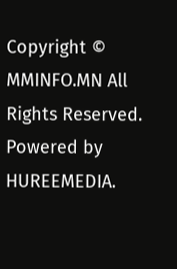Copyright © MMINFO.MN All Rights Reserved. Powered by HUREEMEDIA.